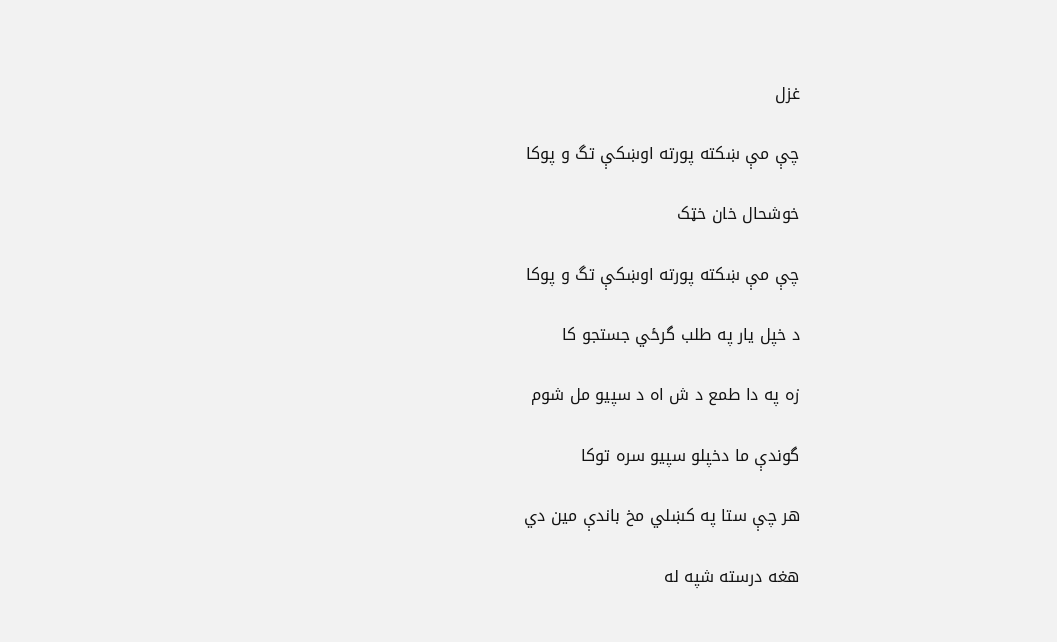غزل

چې مې ښکته پورته اوښکې تگ و پوکا

خوشحال خان خټک

چې مې ښکته پورته اوښکې تگ و پوکا

د خپل يار په طلب گرځي جستجو کا

زه په دا طمع د ش اه د سپيو مل شوم

گوندې ما دخپلو سپيو سره توکا

هر چې ستا په کښلي مخ باندې مين دي

هغه درسته شپه له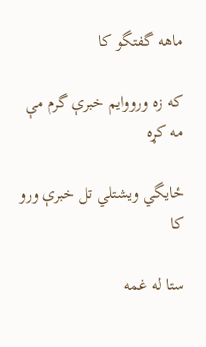ماهه گفتگو کا

که زه ورووايم خبرې گرم مې مه کړه

ځايگي ويشتلي تل خبرې ورو کا

ستا له غمه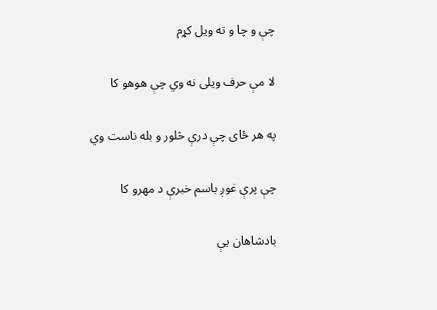چې و چا و ته ويل کړم

لا مې حرف ويلی نه وي چې هوهو کا

په هر ځای چې درې څلور و بله ناست وي

چې پرې غوږ باسم خبرې د مهرو کا

بادشاهان يې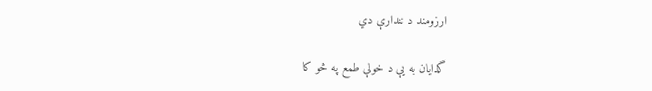ارزومند د نندارې دي

گدايان به يې د خولې طمع په څو کا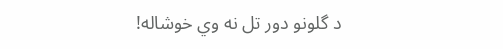د گلونو دور تل نه وي خوشاله!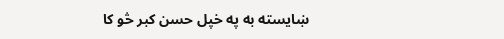ښايسته به په خپل حسن کبر څو کا